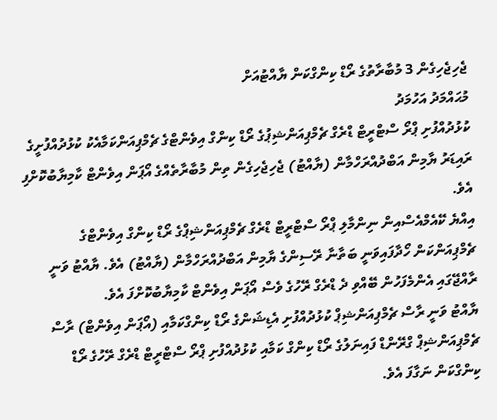ޖެހިޖެހިގެން 3 މުބާރާތުގެ ރޯޑް ކިންގްކަން ޔާއްޓުއަށް
މުޙައްމަދު އަހުމަދު
ކުޅުދުއްފުށި ޕްރޯ ސްޓްރީޓް ޑްރެގް ޗެމްޕިއަންޝިޕުގެ ރޯޑް ކިންގް އިވެންޓްގެ ޗެމްޕިއަންކަމާއެކު ކުޅުދުއްފުށީގެ ރައިޑަރު ޔާމިން އަބްދުއްރަހްމާން (ޔާއްޓު) ޖެހިޖެހިގެން ތިން މުބާރާތެއްގެ އޯޕަން އިވެންޓް ކާމިޔާބުކޮށްފި އެވެ.
އިއްޔެ ކޭއެމްއެސްއިން ނިންމާލި ޕްރޯ ސްޓްރީޓް ޑްރެގް ޗެމްޕިއަންޝިޕްގެ ރޯޑް ކިންގް އިވެންޓްގެ ޗެމްޕިއަންކަން ހޯދާފައިވަނީ ބަތާނާ ރޭސިންގެ ޔާމިން އަބްދުއްރަހްމާން (ޔާއްޓު) އެވެ. ޔާއްޓު ވަނީ ރާއްޖޭގައި އެންމެފަހުން ބޭއްވި ދެ ޑްރެގް ރޭހުގެ ވެސް އޯޕަން އިވެންޓް ކާމިޔާބުކޮށްފަ އެވެ.
ޔާއްޓު ވަނީ ރާސް ޗެމްޕިއަންޝިޕް ކުޅުދުއްފުށި އެޑިޝަންގެ ރޯޑް ކިންގްކަމާއި (އޯޕަން އިވެންޓް) ރާސް ޗެމްޕިއަންޝިޕް ގްރޭންޑް ފައިނަލުގެ ރޯޑް ކިންގް ކަމާއި ކުޅުދުއްފުށި ޕްރޯ ސްޓްރީޓް ޑްރެގް ރޭހުގެ ރޯޑް ކިންގްކަން ނަގާފަ އެވެ.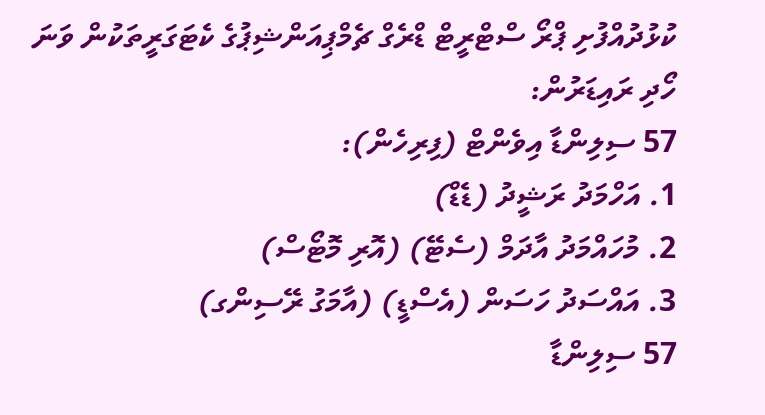ކުޅުދުއްފުށި ޕްރޯ ސްޓްރީޓް ޑްރެގް ޗެމްޕިއަންޝިޕުގެ ކެޓަގަރީތަކުން ވަނަ ހޯދި ރައިޑަރުން:
57 ސިލިންޑާ އިވެންޓް (ފިރިހެން):
1. އަހްމަދު ރަޝީދު (ޑެޑް)
2. މުހައްމަދު އާދަމް (ސެޓޭ) (އޮރި މޮޓޯސް)
3. އައްސަދު ހަސަން (އެސްޑީ) (އާމަގު ރޭސިންގ)
57 ސިލިންޑާ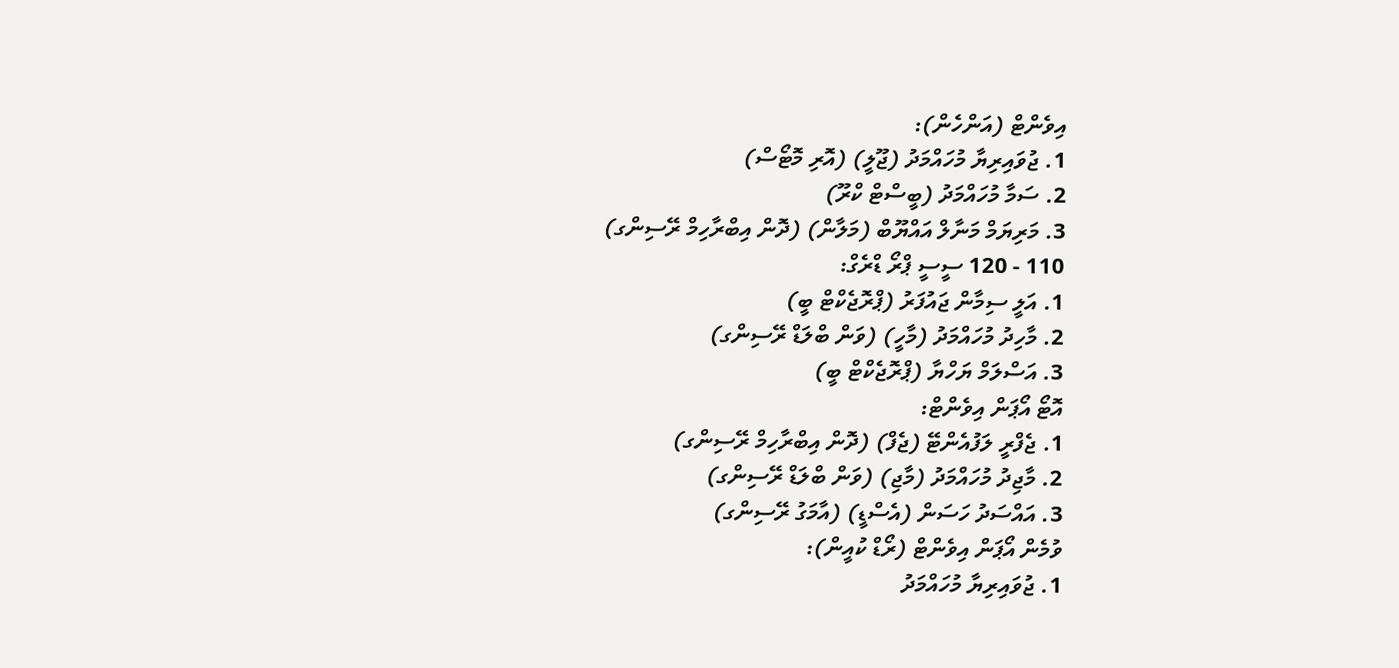އިވެންޓް (އަންހެން):
1. ޖުވައިރިޔާ މުހައްމަދު (ޖޫލީ) (އޮރި މޮޓޯސް)
2. ސަމާ މުހައްމަދު (ބީސްޓް ކްރޫ)
3. މަރިޔަމް މަނާލް އައްޔޫބް (މަލާން) (ދޮން އިބްރާހިމް ރޭސިންގ)
110 - 120 ސީސީ ޕްރޯ ޑްރެގް:
1. އަލީ ސިމާން ޖައުފަރު (ޕްރޮޖެކްޓް ބީ)
2. މާހިދު މުހައްމަދު (މާހީ) (ވަން ބްލަޑް ރޭސިންގ)
3. އަސްލަމް ޔަހްޔާ (ޕްރޮޖެކްޓް ބީ)
އޮޓޯ އޯޕަން އިވެންޓް:
1. ޖެފްރީ ލަފުއެންޓޭ (ޖެފް) (ދޮން އިބްރާހިމް ރޭސިންގ)
2. މާޖިދު މުހައްމަދު (މާޖި) (ވަން ބްލަޑް ރޭސިންގ)
3. އައްސަދު ހަސަން (އެސްޑީ) (އާމަގު ރޭސިންގ)
ވުމެން އޯޕަން އިވެންޓް (ރޯޑް ކުއީން):
1. ޖުވައިރިޔާ މުހައްމަދު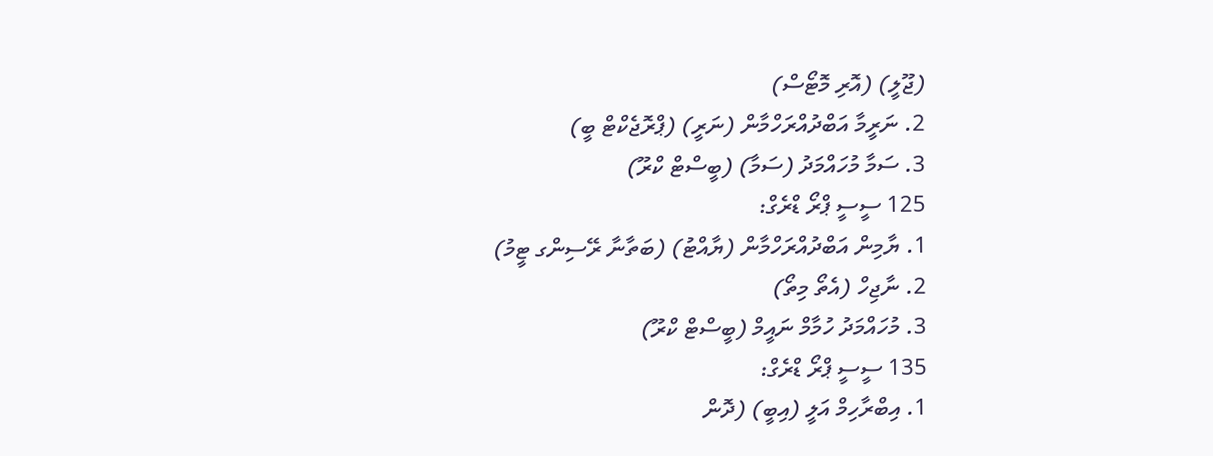(ޖޫލީ) (އޮރި މޮޓޯސް)
2. ނަރީމާ އަބްދުއްރަހްމާން (ނަރީ) (ޕްރޮޖެކްޓް ބީ)
3. ސަމާ މުހައްމަދު (ސަމާ) (ބީސްޓް ކްރޫ)
125 ސީސީ ޕްރޯ ޑްރެގް:
1. ޔާމިން އަބްދުއްރަހްމާން (ޔާއްޓު) (ބަތާނާ ރޭސިންގ ޓީމު)
2. ނާޖިހް (އެތޯ މިތޯ)
3. މުހައްމަދު ހުމާމް ނައީމް (ބީސްޓް ކްރޫ)
135 ސީސީ ޕްރޯ ޑްރެގް:
1. އިބްރާހިމް އަލީ (އިބީ) (ދޮން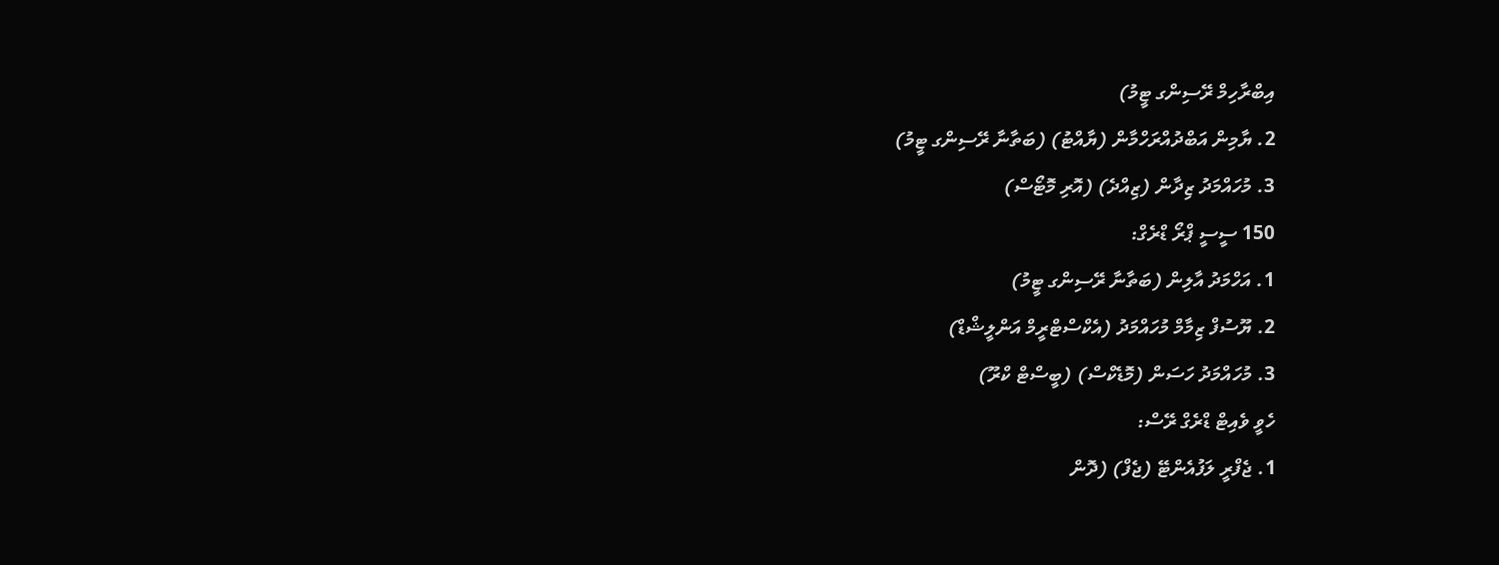އިބްރާހިމް ރޭސިންގ ޓީމު)
2. ޔާމިން އަބްދުއްރަހްމާން (ޔާއްޓު) (ބަތާނާ ރޭސިންގ ޓީމު)
3. މުހައްމަދު ޒިދާން (ޒިއްދެ) (އޮރި މޮޓޯސް)
150 ސީސީ ޕްރޯ ޑްރެގް:
1. އަހްމަދު އާލިން (ބަތާނާ ރޭސިންގ ޓީމު)
2. ޔޫސުފް ޒިމާމް މުހައްމަދު (އެކްސްޓްރީމް އަންލީޝްޑް)
3. މުހައްމަދު ހަސަން (މޮޑެކްސް) (ބީސްޓް ކްރޫ)
ހެވީ ވެއިޓް ޑްރެގް ރޭސް:
1. ޖެފްރީ ލަފުއެންޓޭ (ޖެފް) (ދޮން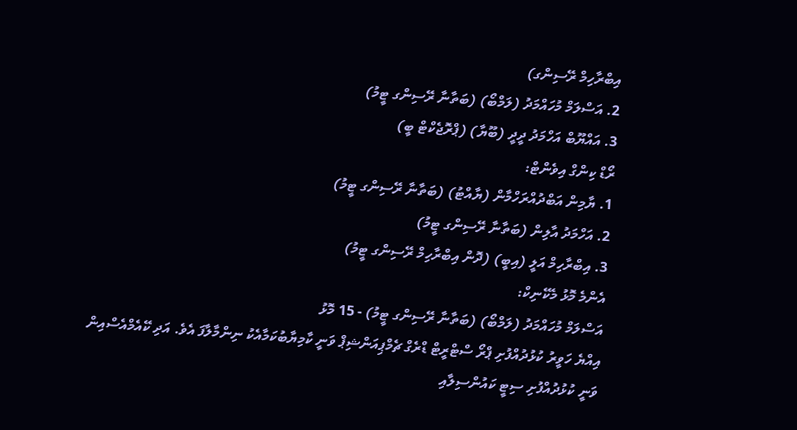އިބްރާހިމް ރޭސިންގ)
2. އަސްލަމް މުހައްމަދު (ލަމްބޯ) (ބަތާނާ ރޭސިންގ ޓީމު)
3. އައްޔޫބް އަހްމަދު ދީދީ (ބޫޔާ) (ޕްރޮޖެކްޓް ބީ)
ރޯޑް ކިންގް އިވެންޓް:
1. ޔާމިން އަބްދުއްރަހްމާން (ޔާއްޓު) (ބަތާނާ ރޭސިންގ ޓީމު)
2. އަހްމަދު އާލިން (ބަތާނާ ރޭސިންގ ޓީމު)
3. އިބްރާހިމް އަލީ (އިބީ) (ދޮން އިބްރާހިމް ރޭސިންގ ޓީމު)
އެންމެ މޮޅު މެކޭނިކް:
އަސްލަމް މުހައްމަދު (ލަމްބޯ) (ބަތާނާ ރޭސިންގ ޓީމު) - 15 މޮޅު
އިއްޔެ ހަވީރު ކުޅުދުއްފުށި ޕްރޯ ސްޓްރީޓް ޑްރެގް ޗެމްޕިއަންޝިޕް ވަނީ ކާމިޔާބުކަމާއެކު ނިންމާލާފަ އެވެ. އަދި ކޭއެމްއެސްއިން ވަނީ ކުޅުދުއްފުށި ސިޓީ ކައުންސިލާއި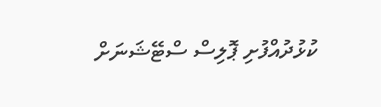ކުޅުދުއްފުށި ޕޮލިސް ސްޓޭޝަނަށް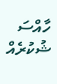ހާއްސަ ޝުކުރެއް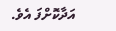އަދާކޮށްފަ އެވެ.